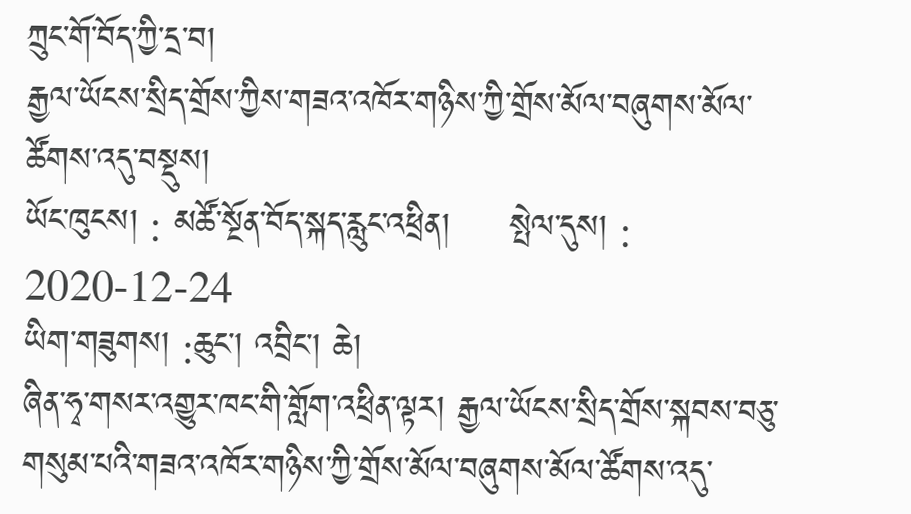ཀྲུང་གོ་བོད་ཀྱི་དྲ་བ།
རྒྱལ་ཡོངས་སྲིད་གྲོས་ཀྱིས་གཟའ་འཁོར་གཉིས་ཀྱི་གྲོས་མོལ་བཞུགས་མོལ་ཚོགས་འདུ་བསྡུས།
ཡོང་ཁུངས། : མཚོ་སྔོན་བོད་སྐད་རླུང་འཕྲིན།     སྤེལ་དུས། : 2020-12-24
ཡིག་གཟུགས། :ཆུང་། འབྲིང་། ཆེ།
ཞིན་ཧྭ་གསར་འགྱུར་ཁང་གི་གློག་འཕྲིན་ལྟར། རྒྱལ་ཡོངས་སྲིད་གྲོས་སྐབས་བཅུ་གསུམ་པའི་གཟའ་འཁོར་གཉིས་ཀྱི་གྲོས་མོལ་བཞུགས་མོལ་ཚོགས་འདུ་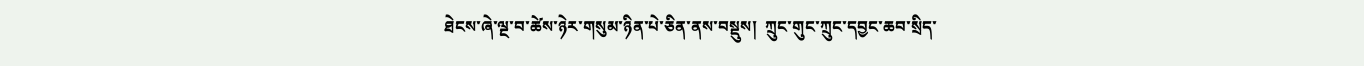ཐེངས་ཞེ་ལྔ་བ་ཚེས་ཉེར་གསུམ་ཉིན་པེ་ཅིན་ནས་བསྡུས།  ཀྲུང་གུང་ཀྲུང་དབྱང་ཆབ་སྲིད་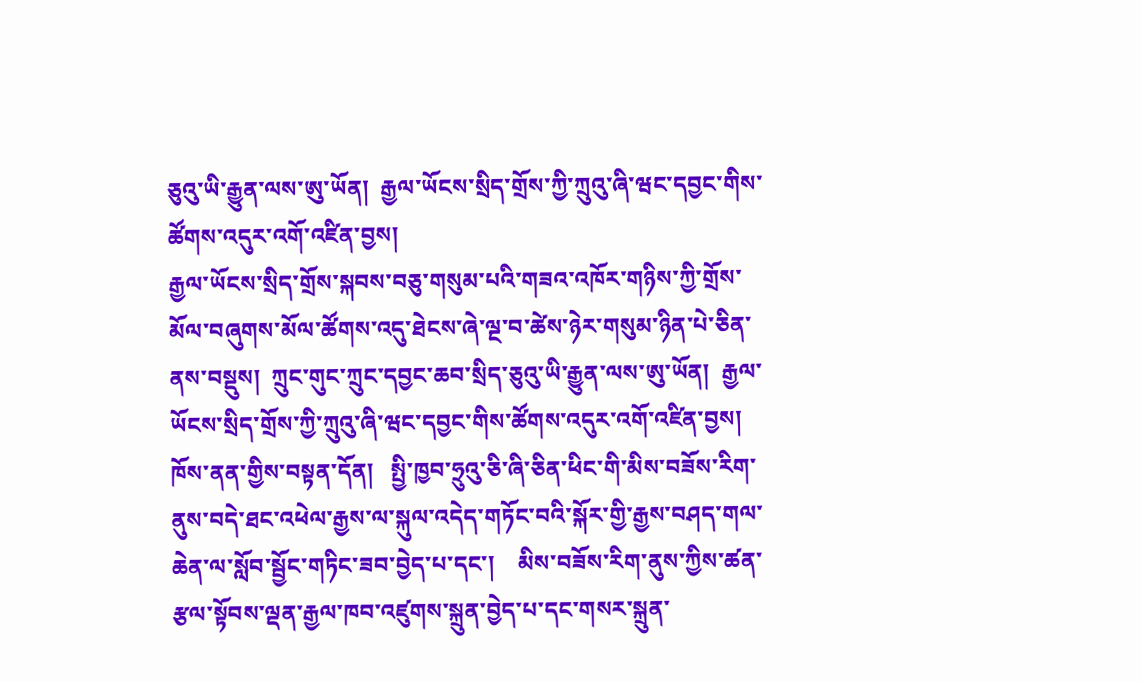ཅུའུ་ཡི་རྒྱུན་ལས་ཨུ་ཡོན།  རྒྱལ་ཡོངས་སྲིད་གྲོས་ཀྱི་ཀྲུའུ་ཞི་ཝང་དབྱང་གིས་ཚོགས་འདུར་འགོ་འཛིན་བྱས།
རྒྱལ་ཡོངས་སྲིད་གྲོས་སྐབས་བཅུ་གསུམ་པའི་གཟའ་འཁོར་གཉིས་ཀྱི་གྲོས་མོལ་བཞུགས་མོལ་ཚོགས་འདུ་ཐེངས་ཞེ་ལྔ་བ་ཚེས་ཉེར་གསུམ་ཉིན་པེ་ཅིན་ནས་བསྡུས།  ཀྲུང་གུང་ཀྲུང་དབྱང་ཆབ་སྲིད་ཅུའུ་ཡི་རྒྱུན་ལས་ཨུ་ཡོན།  རྒྱལ་ཡོངས་སྲིད་གྲོས་ཀྱི་ཀྲུའུ་ཞི་ཝང་དབྱང་གིས་ཚོགས་འདུར་འགོ་འཛིན་བྱས།     ཁོས་ནན་གྱིས་བསྟན་དོན།   སྤྱི་ཁྱབ་ཧྲུའུ་ཅི་ཞི་ཅིན་ཕིང་གི་མིས་བཟོས་རིག་ནུས་བདེ་ཐང་འཕེལ་རྒྱས་ལ་སྐུལ་འདེད་གཏོང་བའི་སྐོར་གྱི་རྒྱས་བཤད་གལ་ཆེན་ལ་སློབ་སྦྱོང་གཏིང་ཟབ་བྱེད་པ་དང་།    མིས་བཟོས་རིག་ནུས་ཀྱིས་ཚན་རྩལ་སྟོབས་ལྡན་རྒྱལ་ཁབ་འཛུགས་སྐྲུན་བྱེད་པ་དང་གསར་སྐྲུན་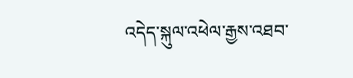འདེད་སྐུལ་འཕེལ་རྒྱས་འཐབ་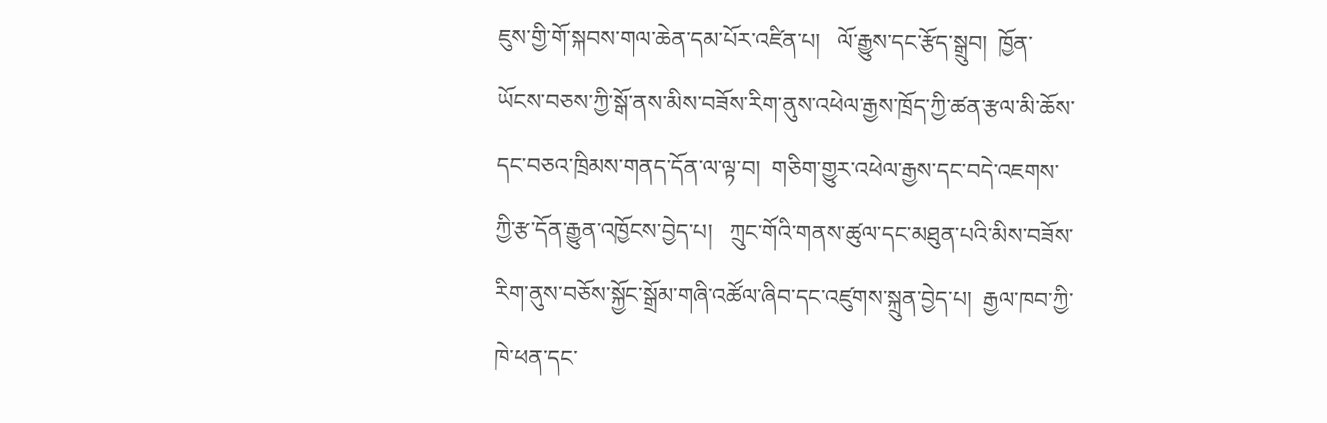ཇུས་གྱི་གོ་སྐབས་གལ་ཆེན་དམ་པོར་འཛིན་པ།   ལོ་རྒྱུས་དང་རྩོད་སྒྲུབ།  ཁྱོན་ཡོངས་བཅས་ཀྱི་སྒོ་ནས་མིས་བཟོས་རིག་ནུས་འཕེལ་རྒྱས་ཁྲོད་ཀྱི་ཚན་རྩལ་མི་ཆོས་དང་བཅའ་ཁྲིམས་གནད་དོན་ལ་ལྟ་བ།  གཅིག་གྱུར་འཕེལ་རྒྱས་དང་བདེ་འཇགས་ཀྱི་རྩ་དོན་རྒྱུན་འཁྱོངས་བྱེད་པ།   ཀྲུང་གོའི་གནས་ཚུལ་དང་མཐུན་པའི་མིས་བཟོས་རིག་ནུས་བཅོས་སྐྱོང་སྒྲོམ་གཞི་འཚོལ་ཞིབ་དང་འཛུགས་སྐྲུན་བྱེད་པ།  རྒྱལ་ཁབ་ཀྱི་ཁེ་ཕན་དང་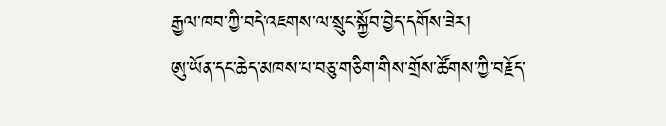རྒྱལ་ཁབ་ཀྱི་བདེ་འཇགས་ལ་སྲུང་སྐྱོབ་བྱེད་དགོས་ཟེར།
ཨུ་ཡོན་དང་ཆེད་མཁས་པ་བཅུ་གཅིག་གིས་གྲོས་ཚོགས་ཀྱི་བརྗོད་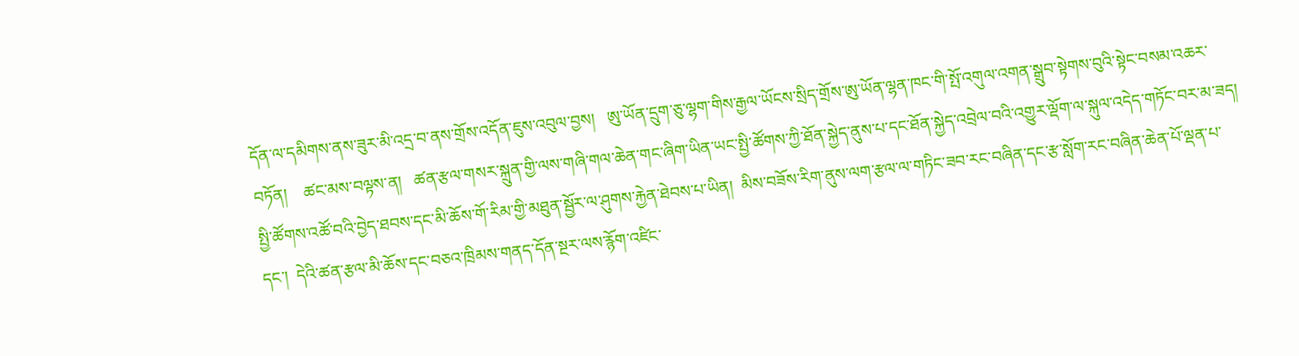དོན་ལ་དམིགས་ནས་ཟུར་མི་འདྲ་བ་ནས་གྲོས་འདོན་ཇུས་འབུལ་བྱས།   ཨུ་ཡོན་དྲུག་ཅུ་ལྷག་གིས་རྒྱལ་ཡོངས་སྲིད་གྲོས་ཨུ་ཡོན་ལྷན་ཁང་གི་སྤོ་འགུལ་འགན་སྒྲུབ་སྟེགས་བུའི་སྟེང་བསམ་འཆར་བཏོན།    ཚང་མས་བལྟས་ན།   ཚན་རྩལ་གསར་སྐྲུན་གྱི་ལས་གཞི་གལ་ཆེན་གང་ཞིག་ཡིན་ཡང་སྤྱི་ཚོགས་ཀྱི་ཐོན་སྐྱེད་ནུས་པ་དང་ཐོན་སྐྱེད་འབྲེལ་བའི་འགྱུར་ལྡོག་ལ་སྐུལ་འདེད་གཏོང་བར་མ་ཟད།   སྤྱི་ཚོགས་འཚོ་བའི་བྱེད་ཐབས་དང་མི་ཆོས་གོ་རིམ་གྱི་མཐུན་སྦྱོར་ལ་ཤུགས་རྐྱེན་ཐེབས་པ་ཡིན།  མིས་བཟོས་རིག་ནུས་ལག་རྩལ་ལ་གཏིང་ཟབ་རང་བཞིན་དང་རྩ་སློག་རང་བཞིན་ཆེན་པོ་ལྡན་པ་དང་།  དེའི་ཚན་རྩལ་མི་ཆོས་དང་བཅའ་ཁྲིམས་གནད་དོན་སྔར་ལས་རྙོག་འཛིང་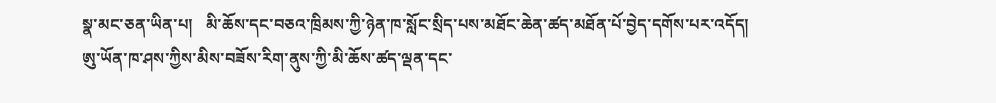སྣ་མང་ཅན་ཡིན་པ།   མི་ཆོས་དང་བཅའ་ཁྲིམས་ཀྱི་ཉེན་ཁ་སློང་སྲིད་པས་མཐོང་ཆེན་ཚད་མཐོན་པོ་བྱེད་དགོས་པར་འདོད།
ཨུ་ཡོན་ཁ་ཤས་ཀྱིས་མིས་བཟོས་རིག་ནུས་ཀྱི་མི་ཆོས་ཚད་ལྡན་དང་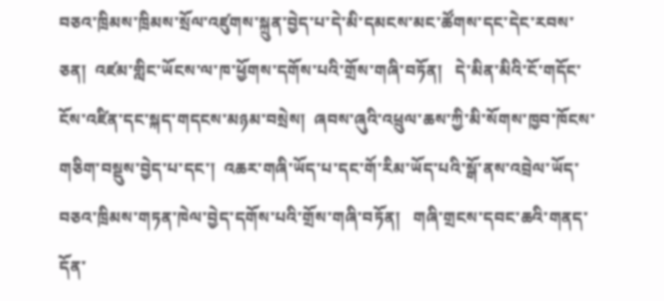བཅའ་ཁྲིམས་ཁྲིམས་སྲོལ་འཛུགས་སྐྲུན་བྱེད་པ་དེ་མི་དམངས་མང་ཚོགས་དང་དེང་རབས་ཅན།  འཛམ་གླིང་ཡོངས་ལ་ཁ་ཕྱོགས་དགོས་པའི་གྲོས་གཞི་བཏོན།   དེ་མིན་མིའི་ངོ་གདོང་ངོས་འཛིན་དང་སྐད་གདངས་མཉམ་བསྲེས།  ཞབས་ཞུའི་འཕྲུལ་ཆས་ཀྱི་མི་སོགས་ཁྱབ་ཁོངས་གཅིག་བསྡུས་བྱེད་པ་དང་།  འཆར་གཞི་ཡོད་པ་དང་གོ་རིམ་ཡོད་པའི་སྒོ་ནས་འབྲེལ་ཡོད་བཅའ་ཁྲིམས་གཏན་ཁེལ་བྱེད་དགོས་པའི་གྲོས་གཞི་བཏོན།   གཞི་གྲངས་དབང་ཆའི་གནད་དོན་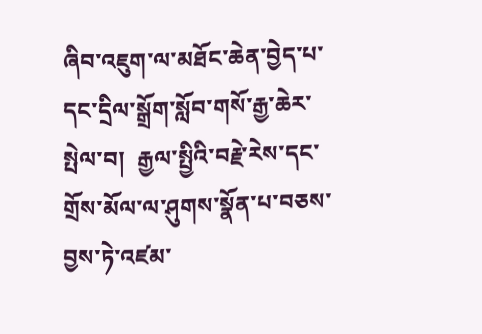ཞིབ་འཇུག་ལ་མཐོང་ཆེན་བྱེད་པ་དང་དྲིལ་སྒྲོག་སློབ་གསོ་རྒྱ་ཆེར་སྤེལ་བ།  རྒྱལ་སྤྱིའི་བརྗེ་རེས་དང་གྲོས་མོལ་ལ་ཤུགས་སྣོན་པ་བཅས་བྱས་ཏེ་འཛམ་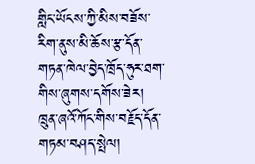གླིང་ཡོངས་ཀྱི་མིས་བཟོས་རིག་ནུས་མི་ཆོས་རྩ་དོན་གཏན་ཁེལ་བྱེད་ཁྲོད་ཧུར་ཐག་གིས་ཞུགས་དགོས་ཟེར།
ཁྲུན་ཞའོ་ཀོང་གིས་བརྗོད་དོན་གཏམ་བཤད་སྤེལ།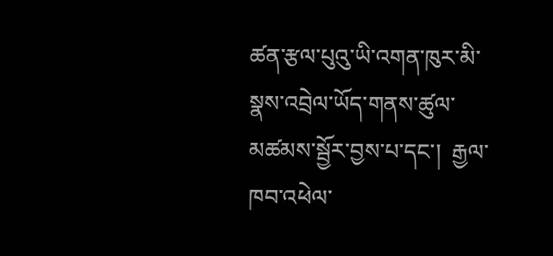ཚན་རྩལ་པུའུ་ཡི་འགན་ཁུར་མི་སྣས་འབྲེལ་ཡོད་གནས་ཚུལ་མཚམས་སྦྱོར་བྱས་པ་དང་།  རྒྱལ་ཁབ་འཕེལ་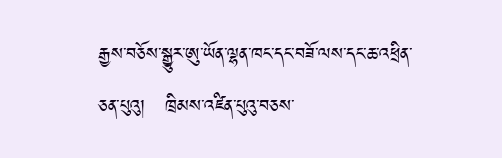རྒྱས་བཅོས་སྒྱུར་ཨུ་ཡོན་ལྷན་ཁང་དང་བཟོ་ལས་དང་ཆ་འཕྲིན་ཅན་པུའུ།   ཁྲིམས་འཛིན་པུའུ་བཅས་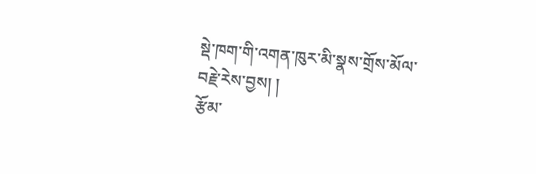སྡེ་ཁག་གི་འགན་ཁུར་མི་སྣས་གྲོས་མོལ་བརྗེ་རེས་བྱས། །
རྩོམ་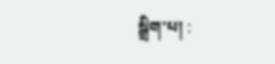སྒྲིག་པ། :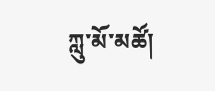ཀླུ་མོ་མཚོ།